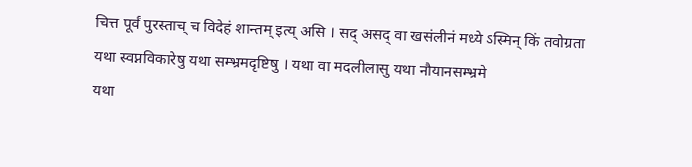चित्त पूर्वं पुरस्ताच् च विदेहं शान्तम् इत्य् असि । सद् असद् वा खसंलीनं मध्ये ऽस्मिन् किं तवोग्रता
यथा स्वप्नविकारेषु यथा सम्भ्रमदृष्टिषु । यथा वा मदलीलासु यथा नौयानसम्भ्रमे
यथा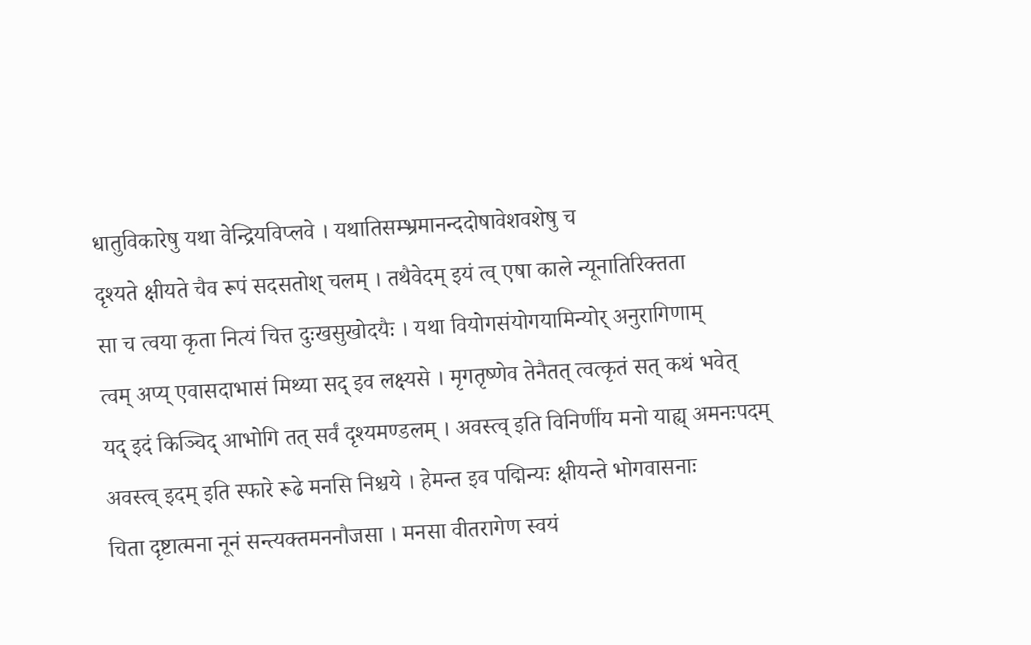धातुविकारेषु यथा वेन्द्रियविप्लवे । यथातिसम्भ्रमानन्ददोषावेशवशेषु च
दृश्यते क्षीयते चैव रूपं सदसतोश् चलम् । तथैवेदम् इयं त्व् एषा काले न्यूनातिरिक्तता
सा च त्वया कृता नित्यं चित्त दुःखसुखोदयैः । यथा वियोगसंयोगयामिन्योर् अनुरागिणाम्
त्वम् अप्य् एवासदाभासं मिथ्या सद् इव लक्ष्यसे । मृगतृष्णेव तेनैतत् त्वत्कृतं सत् कथं भवेत्
यद् इदं किञ्चिद् आभोगि तत् सर्वं दृश्यमण्डलम् । अवस्त्व् इति विनिर्णीय मनो याह्य् अमनःपदम्
अवस्त्व् इदम् इति स्फारे रूढे मनसि निश्चये । हेमन्त इव पद्मिन्यः क्षीयन्ते भोगवासनाः
चिता दृष्टात्मना नूनं सन्त्यक्तमननौजसा । मनसा वीतरागेण स्वयं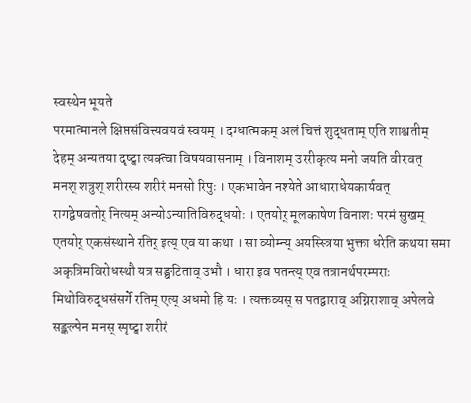स्वस्थेन भूयते
परमात्मानले क्षिप्तसंवित्त्यवयवं स्वयम् । दग्धात्मकम् अलं चित्तं शुद्धताम् एति शाश्वतीम्
देहम् अन्यतया दृष्ट्वा त्यक्त्वा विषयवासनाम् । विनाशम् उररीकृत्य मनो जयति वीरवत्
मनश् शत्रुश् शरीरस्य शरीरं मनसो रिपुः । एकभावेन नश्येते आधाराधेयकार्यवत्
रागद्वेषवतोर् नित्यम् अन्योऽन्यातिविरुद्धयोः । एतयोर् मूलकाषेण विनाशः परमं सुखम्
एतयोर् एकसंस्थाने रतिर् इत्य् एव या कथा । सा व्योम्न्य् अयस्स्त्रिया भुक्ता धरेति कथया समा
अकृत्रिमविरोधस्थौ यत्र सङ्घटिताव् उभौ । धारा इव पतन्त्य् एव तत्रानर्थपरम्पराः
मिथोविरुद्धसंसर्गे रतिम् एत्य् अधमो हि यः । त्यक्तव्यस् स पतद्वाराव् अग्निराशाव् अपेलवे
सङ्कल्पेन मनस् स्पृष्ट्वा शरीरं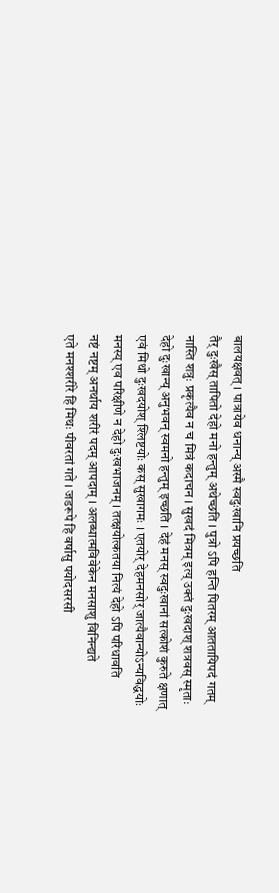बालयक्षवत् । पात्रायेव धनान्य् अस्मै स्वदुःखानि प्रयच्छति
तैर् दुःखैस् तापितो देहो मनो हन्तुम् अथेच्छति । पुत्रो ऽपि हन्ति पितरम् आततायिपदं गतम्
नास्ति शत्रुः प्रकृत्यैव न च मित्रं कदाचन । सुखदं मित्रम् इत्य् उक्तं दुःखदाश् शत्रवस् स्मृताः
देहो दुःखान्य् अनुभवन् स्वमनो हन्तुम् इच्छति । देहं मनस् स्वदुःखानां सत्कोशं कुरुते क्षणात्
एवं मिथो दुःखदयोश् श्लिष्टयोः कस् सुखागमः । एतयोर् देहमनसोर् जात्यैवान्योऽन्यविद्धयोः
मनस्य् एव परिक्षीणे न देहो दुःखभाजनम् । तत्क्षयोत्कतया नित्यं देहो ऽपि परिधावति
नष्टं नष्टम् अनर्थाय शरीरं पदम् आपदाम् । अलब्धात्मविवेकेन मनसाशु विनिन्द्यते
एते मनश्शरीरे हि मिथः पीवरतां गते । जडरूपे हि वर्षासु पयोदसरसी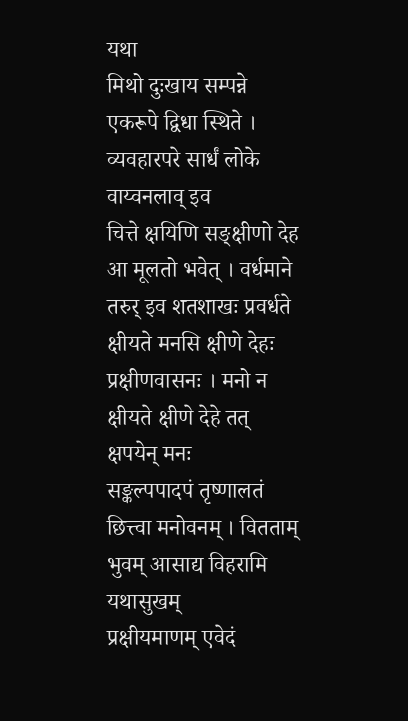यथा
मिथो दुःखाय सम्पन्ने एकरूपे द्विधा स्थिते । व्यवहारपरे सार्धं लोके वाय्वनलाव् इव
चित्ते क्षयिणि सङ्क्षीणो देह आ मूलतो भवेत् । वर्धमाने तरुर् इव शतशाखः प्रवर्धते
क्षीयते मनसि क्षीणे देहः प्रक्षीणवासनः । मनो न क्षीयते क्षीणे देहे तत् क्षपयेन् मनः
सङ्कल्पपादपं तृष्णालतं छित्त्वा मनोवनम् । वितताम् भुवम् आसाद्य विहरामि यथासुखम्
प्रक्षीयमाणम् एवेदं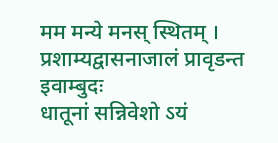मम मन्ये मनस् स्थितम् । प्रशाम्यद्वासनाजालं प्रावृडन्त इवाम्बुदः
धातूनां सन्निवेशो ऽयं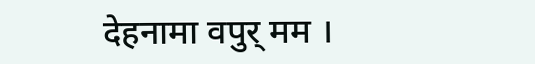देहनामा वपुर् मम ।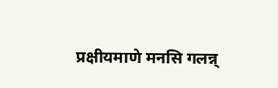प्रक्षीयमाणे मनसि गलन्न्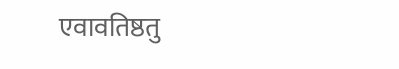एवावतिष्ठतु